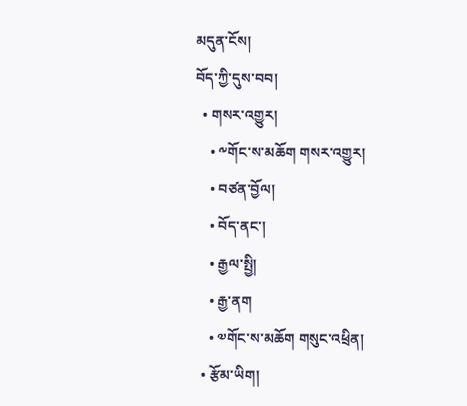མདུན་ངོས།
བོད་ཀྱི་དུས་བབ།
  • གསར་འགྱུར།
    • ༸གོང་ས་མཆོག གསར་འགྱུར།
    • བཙན་བྱོལ།
    • བོད་ནང་།
    • རྒྱལ་སྤྱི།
    • རྒྱ་ནག
    • ༧གོང་ས་མཆོག གསུང་འཕྲིན།
  • རྩོམ་ཡིག།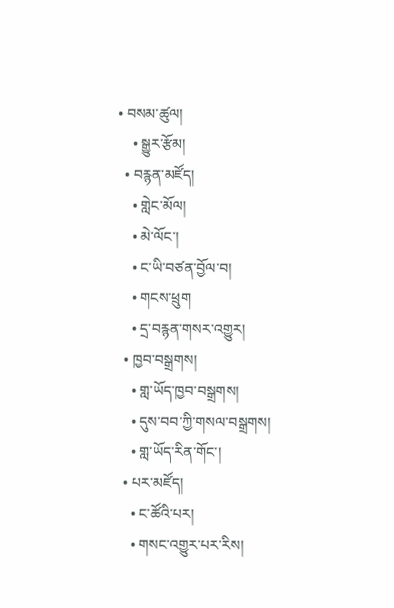• བསམ་ཚུལ།
    • སྒྱུར་རྩོམ།
  • བརྙན་མཛོད།
    • གླེང་མོལ།
    • མེ་ལོང་།
    • ང་ཡི་བཙན་བྱོལ་བ།
    • གངས་ཕྲུག
    • དྲ་བརྙན་གསར་འགྱུར།
  • ཁྱབ་བསྒྲགས།
    • གླ་ཡོད་ཁྱབ་བསྒྲགས།
    • དུས་བབ་ཀྱི་གསལ་བསྒྲགས།
    • གླ་ཡོད་རིན་གོང་།
  • པར་མཛོད།
    • ང་ཚོའི་པར།
    • གསང་འགྱུར་པར་རིས།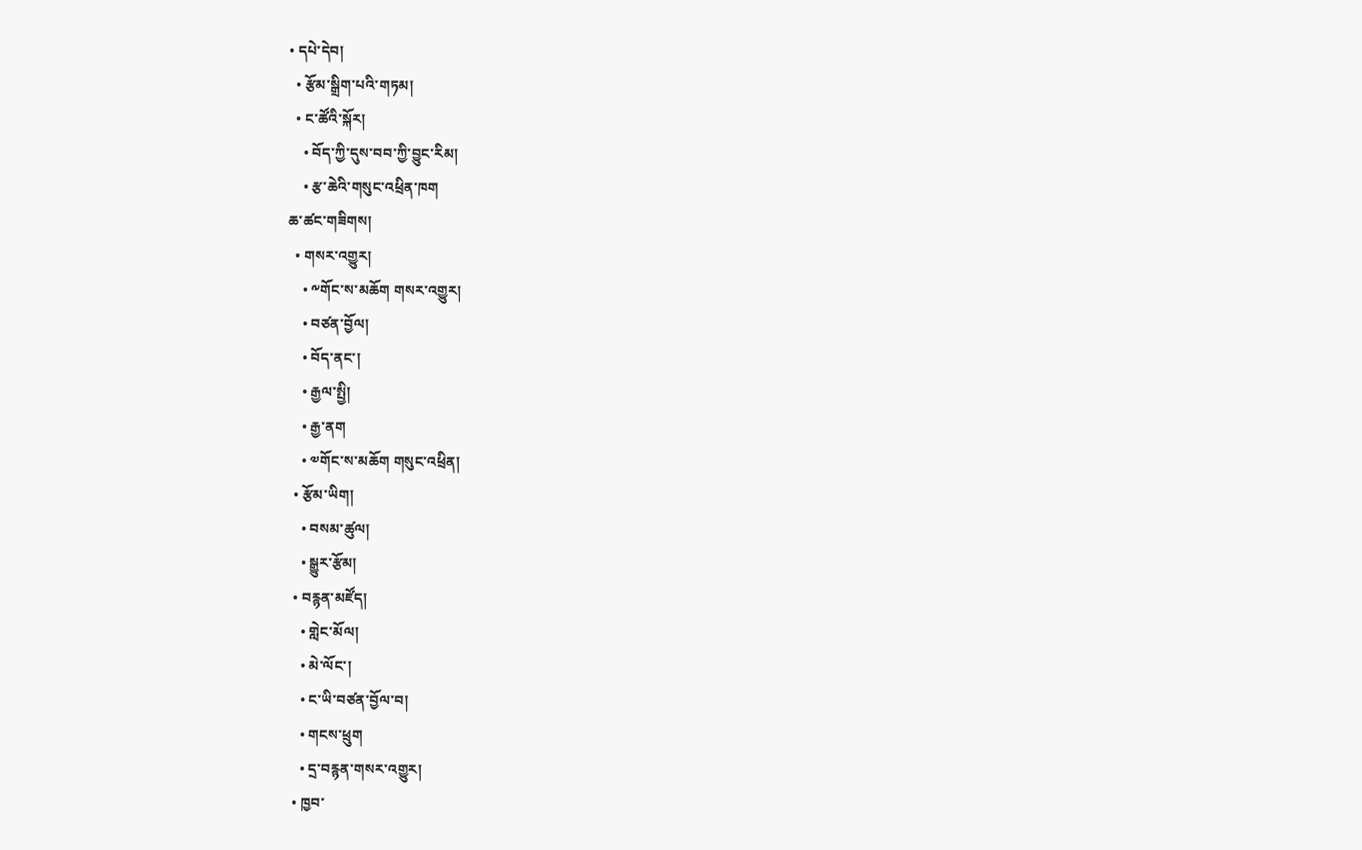• དཔེ་དེབ།
  • རྩོམ་སྒྲིག་པའི་གཏམ།
  • ང་ཚོའི་སྐོར།
    • བོད་ཀྱི་དུས་བབ་ཀྱི་བྱུང་རིམ།
    • རྩ་ཆེའི་གསུང་འཕྲིན་ཁག
ཆ་ཚང་གཟིགས།
  • གསར་འགྱུར།
    • ༸གོང་ས་མཆོག གསར་འགྱུར།
    • བཙན་བྱོལ།
    • བོད་ནང་།
    • རྒྱལ་སྤྱི།
    • རྒྱ་ནག
    • ༧གོང་ས་མཆོག གསུང་འཕྲིན།
  • རྩོམ་ཡིག།
    • བསམ་ཚུལ།
    • སྒྱུར་རྩོམ།
  • བརྙན་མཛོད།
    • གླེང་མོལ།
    • མེ་ལོང་།
    • ང་ཡི་བཙན་བྱོལ་བ།
    • གངས་ཕྲུག
    • དྲ་བརྙན་གསར་འགྱུར།
  • ཁྱབ་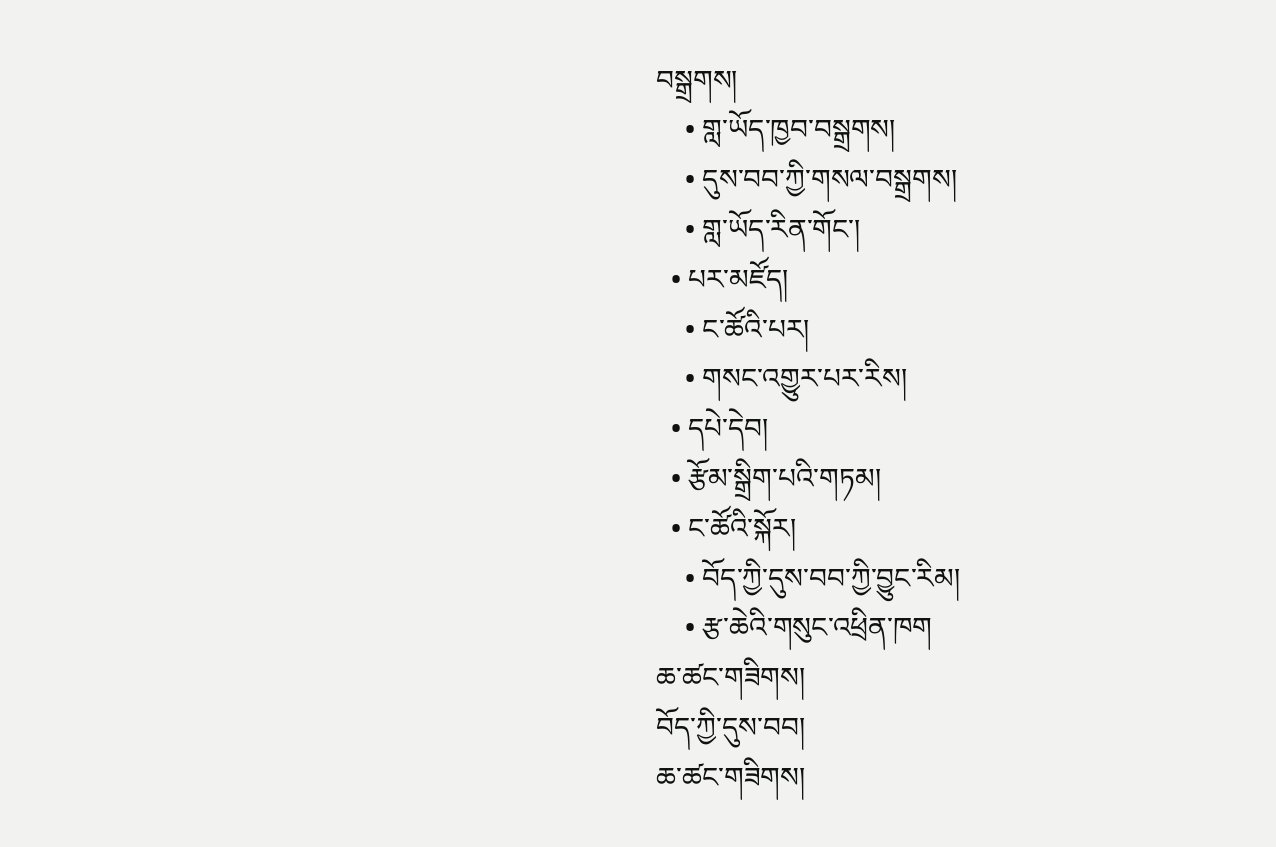བསྒྲགས།
    • གླ་ཡོད་ཁྱབ་བསྒྲགས།
    • དུས་བབ་ཀྱི་གསལ་བསྒྲགས།
    • གླ་ཡོད་རིན་གོང་།
  • པར་མཛོད།
    • ང་ཚོའི་པར།
    • གསང་འགྱུར་པར་རིས།
  • དཔེ་དེབ།
  • རྩོམ་སྒྲིག་པའི་གཏམ།
  • ང་ཚོའི་སྐོར།
    • བོད་ཀྱི་དུས་བབ་ཀྱི་བྱུང་རིམ།
    • རྩ་ཆེའི་གསུང་འཕྲིན་ཁག
ཆ་ཚང་གཟིགས།
བོད་ཀྱི་དུས་བབ།
ཆ་ཚང་གཟིགས།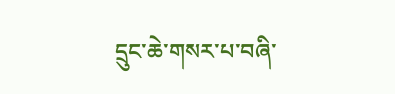དྲུང་ཆེ་གསར་པ་བཞི་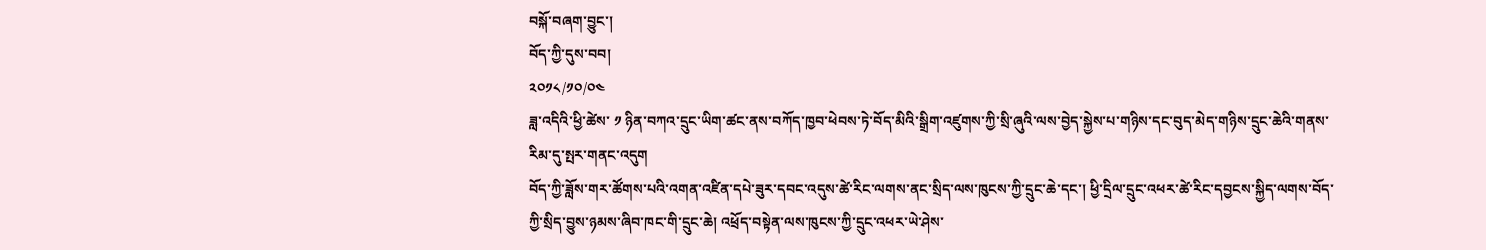བསྐོ་བཞག་བྱུང་།
བོད་ཀྱི་དུས་བབ།
༢༠༡༨/༡༠/༠༤
ཟླ་འདིའི་ཕྱི་ཚེས་ ༡ ཉིན་བཀའ་དྲུང་ཡིག་ཚང་ནས་བཀོད་ཁྱབ་ཕེབས་ཏེ་བོད་མིའི་སྒྲིག་འཛུགས་ཀྱི་སྲི་ཞུའི་ལས་བྱེད་སྐྱེས་པ་གཉིས་དང་བུད་མེད་གཉིས་དྲུང་ཆེའི་གནས་རིམ་དུ་སྤར་གནང་འདུག
བོད་ཀྱི་ཟློས་གར་ཚོགས་པའི་འགན་འཛིན་དཔེ་ཟུར་དབང་འདུས་ཚེ་རིང་ལགས་ནང་སྲིད་ལས་ཁུངས་ཀྱི་དྲུང་ཆེ་དང་། ཕྱི་དྲིལ་དྲུང་འཕར་ཚེ་རིང་དབྱངས་སྐྱིད་ལགས་བོད་ཀྱི་སྲིད་བྱུས་ཉམས་ཞིབ་ཁང་གི་དྲུང་ཆེ། འཕྲོད་བསྟེན་ལས་ཁུངས་ཀྱི་དྲུང་འཕར་ཡེ་ཤེས་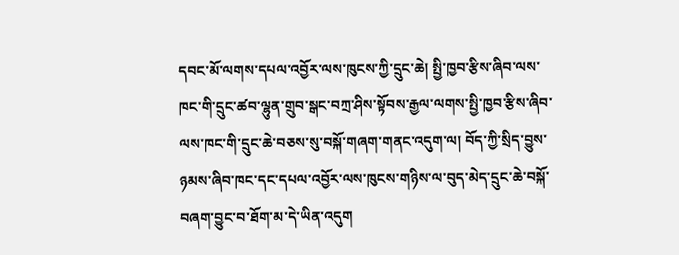དབང་མོ་ལགས་དཔལ་འབྱོར་ལས་ཁུངས་ཀྱི་དྲུང་ཆེ། སྤྱི་ཁྱབ་རྩིས་ཞིབ་ལས་ཁང་གི་དྲུང་ཚབ་ལྷུན་གྲུབ་སྒང་བཀྲ་ཤིས་སྟོབས་རྒྱལ་ལགས་སྤྱི་ཁྱབ་རྩིས་ཞིབ་ལས་ཁང་གི་དྲུང་ཆེ་བཅས་སུ་བསྐོ་གཞག་གནང་འདུག་ལ། བོད་ཀྱི་སྲིད་བྱུས་ཉམས་ཞིབ་ཁང་དང་དཔལ་འབྱོར་ལས་ཁུངས་གཉིས་ལ་བུད་མེད་དྲུང་ཆེ་བསྐོ་བཞག་བྱུང་བ་ཐོག་མ་དེ་ཡིན་འདུག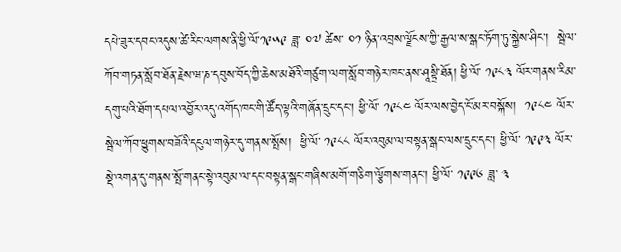དཔེ་ཟུར་དབང་འདུས་ཚེ་རིང་ལགས་ནི་ཕྱི་ལོ་༡༩༥༩ ཟླ་ ༠༧ ཚེས་ ༠༡ ཉིན་འབྲས་ལྗོངས་ཀྱི་རྒྱལ་ས་སྒང་ཏོག་ཏུ་སྐྱེས་ཤིང་།  སྦེལ་ཀོབ་གཏན་སློབ་ཐོན་རྗེས་ཝ་ཎ་དབུས་བོད་ཀྱི་ཆེས་མཐོའི་གཙུག་ལག་སློབ་གཉེར་ཁང་ནས་ཤཱསྟྲི་ཐོན། ཕྱི་ལོ་ ༡༩༨༣ ལོར་གནས་རིམ་དགུ་པའི་ཐོག་དཔལ་འབྱོར་འདུ་འགོད་ཁང་གི་ཚོད་ལྟའི་གཞོན་དྲུང་དང་། ཕྱི་ལོ་ ༡༩༨༤ ལོར་ལས་བྱེད་ངོ་མར་བསྐོས།  ༡༩༨༤ ལོར་སྦེལ་ཀོབ་ཕྱུགས་བཟོའི་དངུལ་གཉེར་དུ་གནས་སྤོས།  ཕྱི་ལོ་ ༡༩༨༨ ལོར་འབུམ་ལ་བསྟན་སྒང་ལས་དྲུང་དང་། ཕྱི་ལོ་ ༡༩༩༣ ལོར་སྡེ་འགན་དུ་གནས་སྤོ་གནང་སྟེ་འབུམ་ལ་དང་བསྟན་སྒང་གཞིས་མགོ་གཅིག་ལྕོགས་གནང་། ཕྱི་ལོ་ ༡༩༩༦ ཟླ་ ༣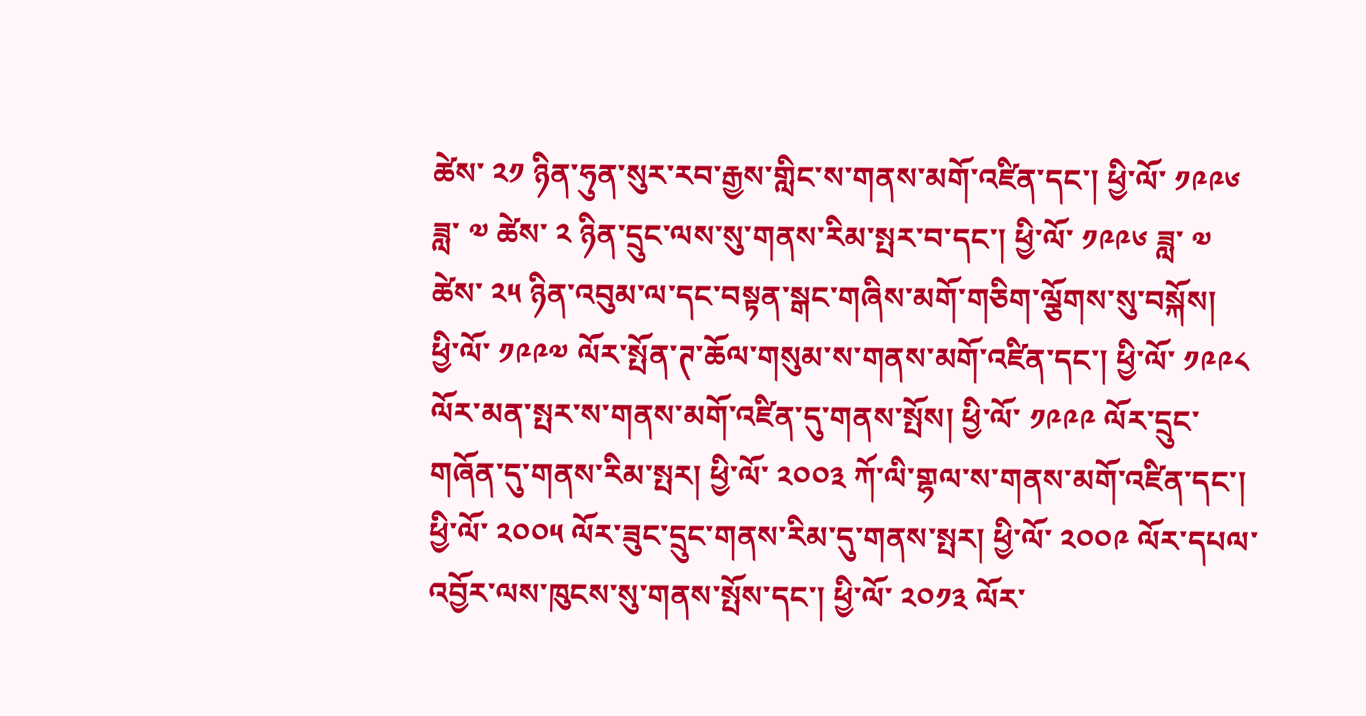ཚེས་ ༢༡ ཉིན་ཧུན་སུར་རབ་རྒྱས་གླིང་ས་གནས་མགོ་འཛིན་དང་། ཕྱི་ལོ་ ༡༩༩༦ ཟླ་ ༧ ཚེས་ ༢ ཉིན་དྲུང་ལས་སུ་གནས་རིམ་སྤར་བ་དང་། ཕྱི་ལོ་ ༡༩༩༦ ཟླ་ ༧ ཚེས་ ༢༥ ཉིན་འབུམ་ལ་དང་བསྟན་སྒང་གཞིས་མགོ་གཅིག་ལྕོགས་སུ་བསྐོས།
ཕྱི་ལོ་ ༡༩༩༧ ལོར་སྤོན་ཊ་ཆོལ་གསུམ་ས་གནས་མགོ་འཛིན་དང་། ཕྱི་ལོ་ ༡༩༩༨ ལོར་མན་སྤར་ས་གནས་མགོ་འཛིན་དུ་གནས་སྤོས། ཕྱི་ལོ་ ༡༩༩༩ ལོར་དྲུང་གཞོན་དུ་གནས་རིམ་སྤར། ཕྱི་ལོ་ ༢༠༠༣ ཀོ་ལི་གྷལ་ས་གནས་མགོ་འཛིན་དང་། ཕྱི་ལོ་ ༢༠༠༥ ལོར་ཟུང་དྲུང་གནས་རིམ་དུ་གནས་སྤར། ཕྱི་ལོ་ ༢༠༠༩ ལོར་དཔལ་འབྱོར་ལས་ཁུངས་སུ་གནས་སྤོས་དང་། ཕྱི་ལོ་ ༢༠༡༣ ལོར་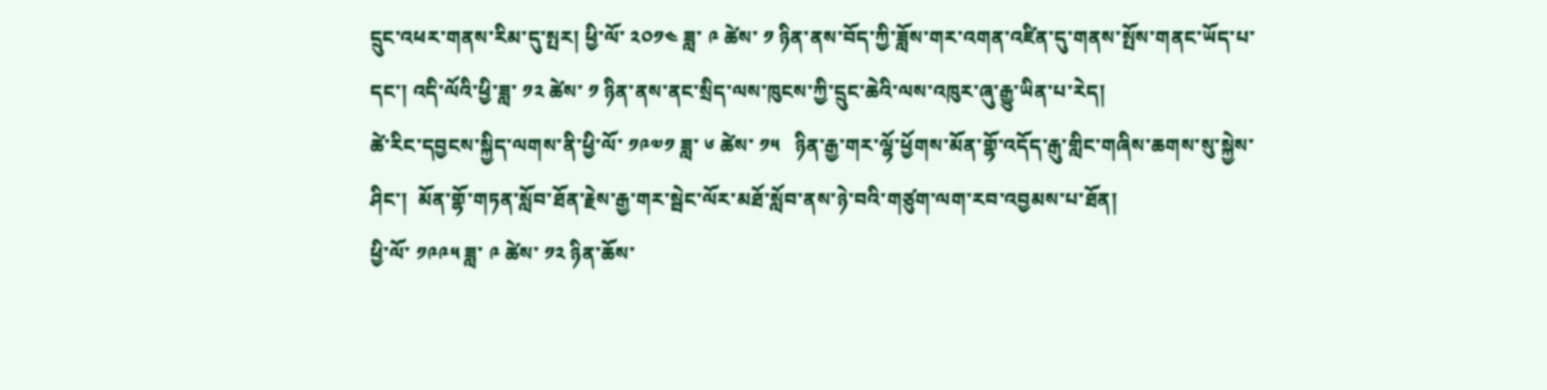དྲུང་འཕར་གནས་རིམ་དུ་སྤར། ཕྱི་ལོ་ ༢༠༡༤ ཟླ་ ༩ ཚེས་ ༡ ཉིན་ནས་བོད་ཀྱི་ཟློས་གར་འགན་འཛིན་དུ་གནས་སྤོས་གནང་ཡོད་པ་དང་། འདི་ལོའི་ཕྱི་ཟླ་ ༡༢ ཚེས་ ༡ ཉིན་ནས་ནང་སྲིད་ལས་ཁུངས་ཀྱི་དྲུང་ཆེའི་ལས་འཁུར་ཞུ་རྒྱུ་ཡིན་པ་རེད།
ཚེ་རིང་དབྱངས་སྐྱིད་ལགས་ནི་ཕྱི་ལོ་ ༡༩༧༡ ཟླ་ ༦ ཚེས་ ༡༥   ཉིན་རྒྱ་གར་ལྷོ་ཕྱོགས་མོན་གྷོ་འདོད་རྒུ་གླིང་གཞིས་ཆགས་སུ་སྐྱེས་ཤིང་།  མོན་གྷོ་གཏན་སློབ་ཐོན་རྗེས་རྒྱ་གར་སྦེང་ལོར་མཐོ་སློབ་ནས་ཉེ་བའི་གཙུག་ལག་རབ་འབྱམས་པ་ཐོན།
ཕྱི་ལོ་ ༡༩༩༥ ཟླ་ ༩ ཚེས་ ༡༢ ཉིན་ཆོས་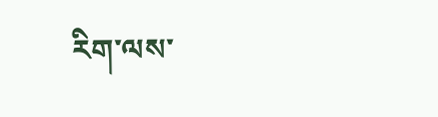རིག་ལས་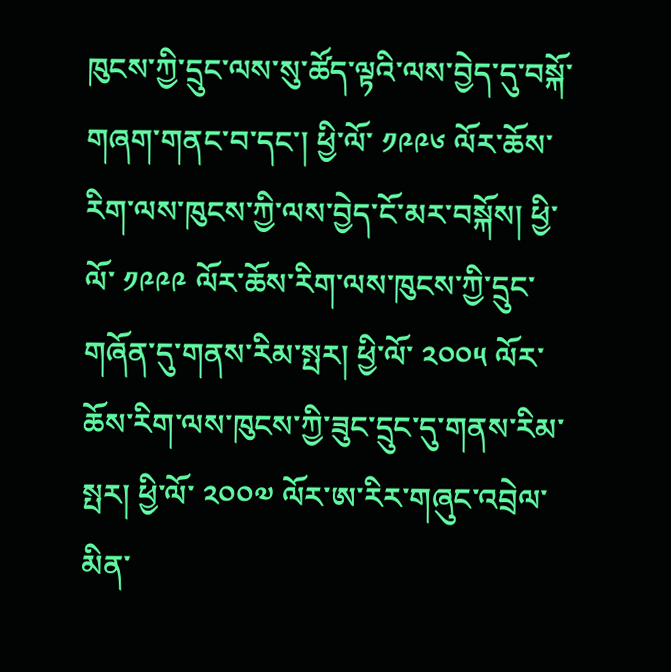ཁུངས་ཀྱི་དྲུང་ལས་སུ་ཚོད་ལྟའི་ལས་བྱེད་དུ་བསྐོ་གཞག་གནང་བ་དང་། ཕྱི་ལོ་ ༡༩༩༦ ལོར་ཆོས་རིག་ལས་ཁུངས་ཀྱི་ལས་བྱེད་ངོ་མར་བསྐོས། ཕྱི་ལོ་ ༡༩༩༩ ལོར་ཆོས་རིག་ལས་ཁུངས་ཀྱི་དྲུང་གཞོན་དུ་གནས་རིམ་སྤར། ཕྱི་ལོ་ ༢༠༠༥ ལོར་ཆོས་རིག་ལས་ཁུངས་ཀྱི་ཟུང་དྲུང་དུ་གནས་རིམ་སྤར། ཕྱི་ལོ་ ༢༠༠༧ ལོར་ཨ་རིར་གཞུང་འབྲེལ་མིན་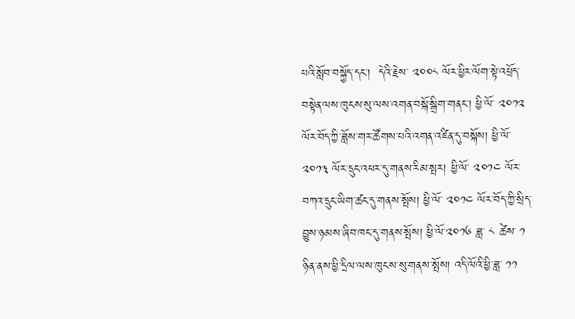པའི་སློབ་བསྐྱོད་དང་།  དེའི་རྗེས་ ༢༠༠༨ ལོར་ཕྱིར་ལོག་སྟེ་འཕྲོད་བསྟེན་ལས་ཁུངས་སུ་ལས་འགན་བསྐོ་སྒྲིག་གནང་། ཕྱི་ལོ་ ༢༠༡༢ ལོར་བོད་ཀྱི་ཟློས་གར་ཚོགས་པའི་འགན་འཛིན་དུ་བསྐོས། ཕྱི་ལོ་ ༢༠༡༣ ལོར་དྲུང་འཕར་དུ་གནས་རིམ་སྤར། ཕྱི་ལོ་ ༢༠༡༤ ལོར་བཀའ་དྲུང་ཡིག་ཚང་དུ་གནས་སྤོས། ཕྱི་ལོ་ ༢༠༡༤ ལོར་བོད་ཀྱི་སྲིད་བྱུས་ཉམས་ཞིབ་ཁང་དུ་གནས་སྤོས། ཕྱི་ལོ་༢༠༡༦ ཟླ་ ༨ ཚེས་ ༡ ཉིན་ནས་ཕྱི་དྲིལ་ལས་ཁུངས་སུ་གནས་སྤོས། འདི་ལོའི་ཕྱི་ཟླ་ ༡༡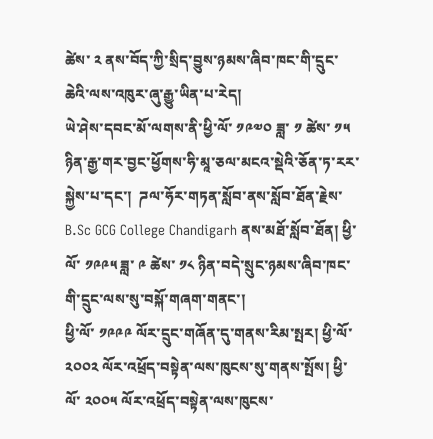ཚེས་ ༢ ནས་བོད་ཀྱི་སྲིད་བྱུས་ཉམས་ཞིབ་ཁང་གི་དྲུང་ཆེའི་ལས་འཁུར་ཞུ་རྒྱུ་ཡིན་པ་རེད།
ཡེ་ཤེས་དབང་མོ་ལགས་ནི་ཕྱི་ལོ་ ༡༩༧༠ ཟླ་ ༡ ཚེས་ ༡༥   ཉིན་རྒྱ་གར་བྱང་ཕྱོགས་ཧི་མཱ་ཅལ་མངའ་སྡེའི་ཅོན་ཏ་རར་སྐྱེས་པ་དང་།  ཌལ་ཧོར་གཏན་སློབ་ནས་སློབ་ཐོན་རྗེས་ B.Sc GCG College Chandigarh ནས་མཐོ་སློབ་ཐོན། ཕྱི་ལོ་ ༡༩༩༥ ཟླ་ ༩ ཚེས་ ༡༨ ཉིན་བདེ་སྲུང་ཉམས་ཞིབ་ཁང་གི་དྲུང་ལས་སུ་བསྐོ་གཞག་གནང་།
ཕྱི་ལོ་ ༡༩༩༩ ལོར་དྲུང་གཞོན་དུ་གནས་རིམ་སྤར། ཕྱི་ལོ་ ༢༠༠༢ ལོར་འཕྲོད་བསྟེན་ལས་ཁུངས་སུ་གནས་སྤོས། ཕྱི་ལོ་ ༢༠༠༥ ལོར་འཕྲོད་བསྟེན་ལས་ཁུངས་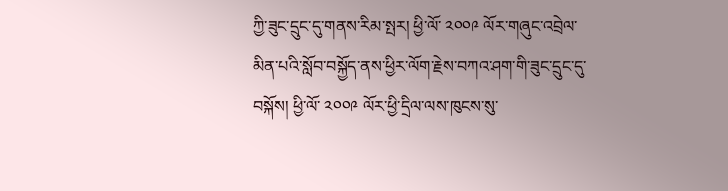ཀྱི་ཟུང་དྲུང་དུ་གནས་རིམ་སྤར། ཕྱི་ལོ་ ༢༠༠༩ ལོར་གཞུང་འབྲེལ་མིན་པའི་སློབ་བསྐྱོད་ནས་ཕྱིར་ལོག་རྗེས་བཀའ་ཤག་གི་ཟུང་དྲུང་དུ་བསྐོས། ཕྱི་ལོ་ ༢༠༠༩ ལོར་ཕྱི་དྲིལ་ལས་ཁུངས་སུ་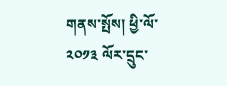གནས་སྤོས། ཕྱི་ལོ་ ༢༠༡༣ ལོར་དྲུང་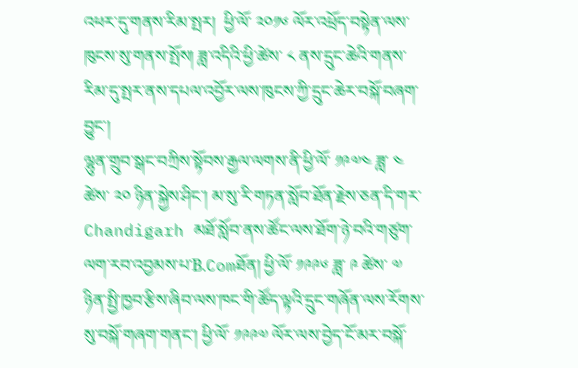འཕར་དུ་གནས་རིམ་སྤར།  ཕྱི་ལོ་ ༢༠༡༦ ལོར་འཕྲོད་བསྟེན་ལས་ཁུངས་སུ་གནས་སྤོས། ཟླ་འདིའི་ཕྱི་ཚེས་ ༨ ནས་དྲུང་ཆེའི་གནས་རིམ་དུ་སྤར་ནས་དཔལ་འབྱོར་ལས་ཁུངས་ཀྱི་དྲུང་ཆེར་བསྐོ་བཞག་བྱུང་།
ལྷུན་གྲུབ་སྒང་བཀྲིས་སྟོབས་རྒྱལ་ལགས་ནི་ཕྱི་ལོ་ ༡༩༧༤ ཟླ་ ༤ ཚེས་ ༢༠ ཉིན་སྐྱེས་ཤིང་། མ་སུ་རི་གཏན་སློབ་ཐོན་རྗེས་ཅན་དི་གར་ Chandigarh མཐོ་སློབ་ནས་ཚོང་ལས་ཐོག་ཉེ་བའི་གཙུག་ལག་རབ་འབྱམས་པ་B.Comཐོན། ཕྱི་ལོ་ ༡༩༩༦ ཟླ་ ༩ ཚེས་ ༧ ཉིན་སྤྱི་ཁྱབ་རྩིས་ཞིབ་ལས་ཁང་གི་ཚོད་ལྟའི་དྲུང་གཞོན་ལས་རོགས་སུ་བསྐོ་གཞག་གནང་། ཕྱི་ལོ་ ༡༩༩༧ ལོར་ལས་བྱེད་ངོ་མར་བསྐོ་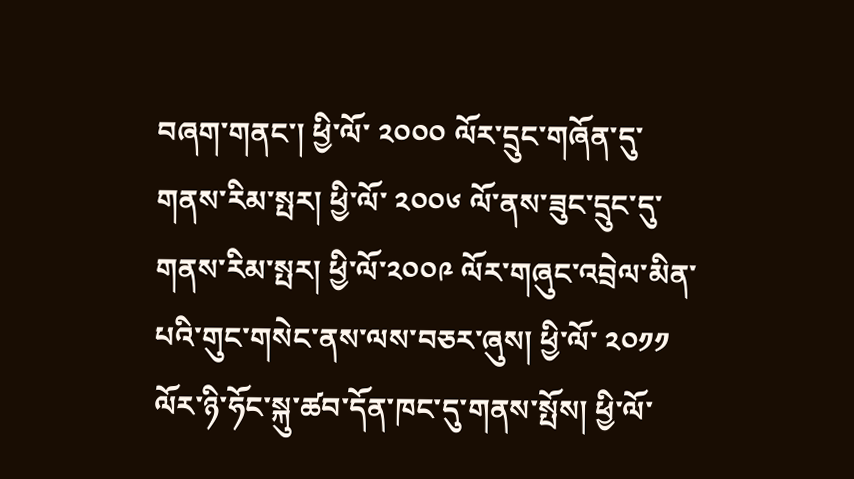བཞག་གནང་། ཕྱི་ལོ་ ༢༠༠༠ ལོར་དྲུང་གཞོན་དུ་གནས་རིམ་སྤར། ཕྱི་ལོ་ ༢༠༠༦ ལོ་ནས་ཟུང་དྲུང་དུ་གནས་རིམ་སྤར། ཕྱི་ལོ་༢༠༠༩ ལོར་གཞུང་འབྲེལ་མིན་པའི་གུང་གསེང་ནས་ལས་བཅར་ཞུས། ཕྱི་ལོ་ ༢༠༡༡ ལོར་ཉི་ཧོང་སྐུ་ཚབ་དོན་ཁང་དུ་གནས་སྤོས། ཕྱི་ལོ་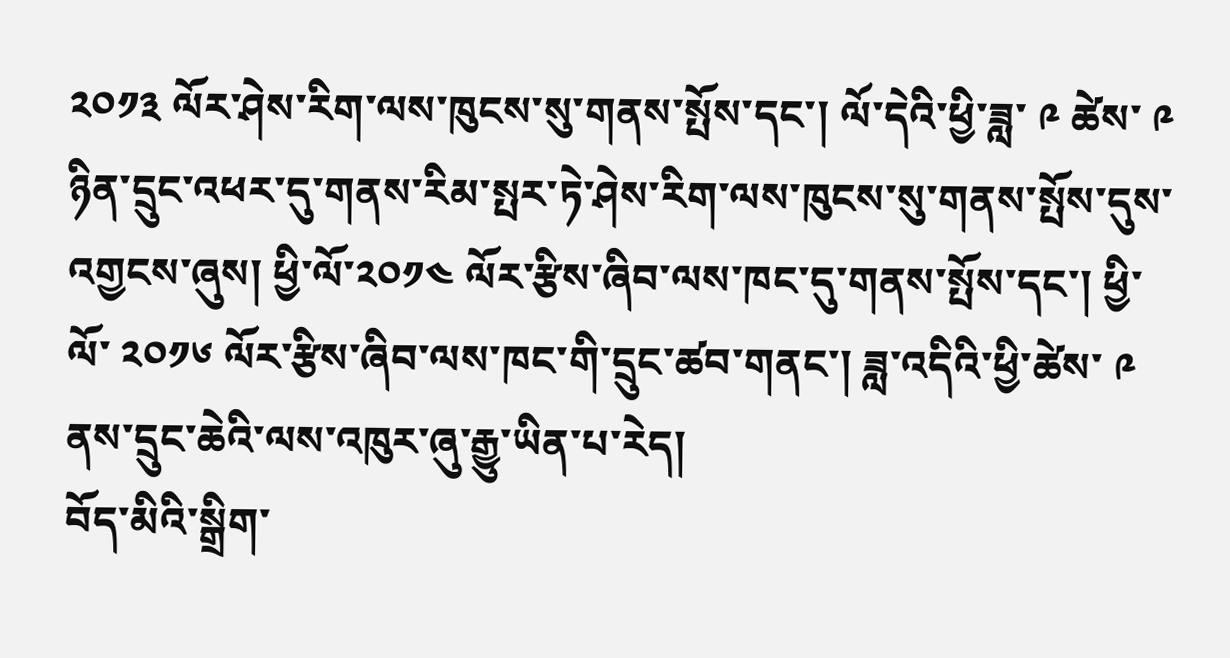༢༠༡༣ ལོར་ཤེས་རིག་ལས་ཁུངས་སུ་གནས་སྤོས་དང་། ལོ་དེའི་ཕྱི་ཟླ་ ༩ ཚེས་ ༩ ཉིན་དྲུང་འཕར་དུ་གནས་རིམ་སྤར་ཏེ་ཤེས་རིག་ལས་ཁུངས་སུ་གནས་སྤོས་དུས་འགྱངས་ཞུས། ཕྱི་ལོ་༢༠༡༤ ལོར་རྩིས་ཞིབ་ལས་ཁང་དུ་གནས་སྤོས་དང་། ཕྱི་ལོ་ ༢༠༡༦ ལོར་རྩིས་ཞིབ་ལས་ཁང་གི་དྲུང་ཚབ་གནང་། ཟླ་འདིའི་ཕྱི་ཚེས་ ༩ ནས་དྲུང་ཆེའི་ལས་འཁུར་ཞུ་རྒྱུ་ཡིན་པ་རེད།
བོད་མིའི་སྒྲིག་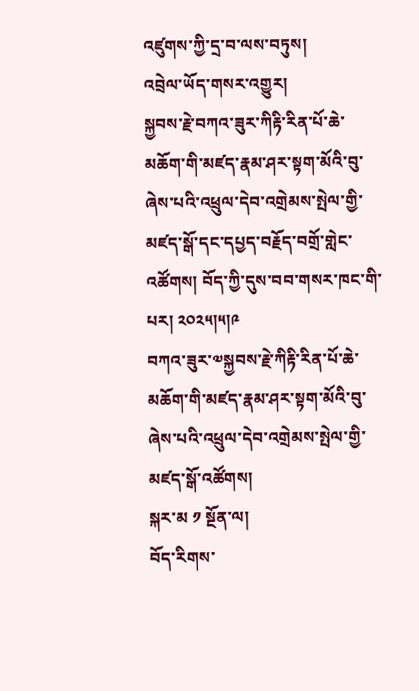འཛུགས་ཀྱི་དྲ་བ་ལས་བཏུས།
འབྲེལ་ཡོད་གསར་འགྱུར།
སྐྱབས་རྗེ་བཀའ་ཟུར་ཀིརྟི་རིན་པོ་ཆེ་མཆོག་གི་མཛད་རྣམ་ཤར་སྟག་མོའི་བུ་ཞེས་པའི་འཕྲུལ་དེབ་འགྲེམས་སྤེལ་གྱི་མཛད་སྒོ་དང་དཔྱད་བརྗོད་བགྲོ་གླེང་འཚོགས། བོད་ཀྱི་དུས་བབ་གསར་ཁང་གི་པར། ༢༠༢༥།༥།༩
བཀའ་ཟུར་༧སྐྱབས་རྗེ་ཀིརྟི་རིན་པོ་ཆེ་མཆོག་གི་མཛད་རྣམ་ཤར་སྟག་མོའི་བུ་ཞེས་པའི་འཕྲུལ་དེབ་འགྲེམས་སྤེལ་གྱི་མཛད་སྒོ་འཚོགས།
སྐར་མ ༡ སྔོན་ལ།
བོད་རིགས་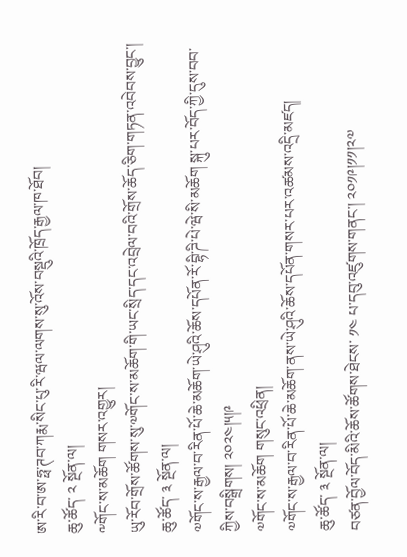ཨ་རི་བ་ཨ་ཧྥ་ཊབ་ཀརྨ་སིང་པུ་རི་ཝལ་ལགས་སུ་འོས་བསྡུའི་ཁྲོད་རྒྱལ་ཁ་ཐོབ།
ཆུ་ཚོད་ ༢ སྔོན་ལ།
༸གོང་ས་མཆོག གསར་འགྱུར།
ཡུ་རོབ་གྲོས་ཚོགས་སུ་༧གོང་ས་མཆོག་གི་ཡང་སྲིད་དང་འབྲེལ་བའི་གྲོས་ཆོད་ཅིག་གཏན་འབེབས་བྱུང་།
ཆུ་ཚོད་ ༣ སྔོན་ལ།
༧གོང་ས་རྒྱལ་བ་རིན་པོ་ཆེ་མཆོག་ཡེ་ཤུའི་ཆོས་དཔོན་རོ་བྷི་ཌི་པེ་ཝེ་སི་མཆོག སྐུ་པར་བོད་ཀྱི་དུས་བབ་ཀྱིས་བསྒྲིགས། ༢༠༢༤།༥།༩
༧གོང་ས་མཆོག གསུང་འཕྲིན།
༧གོང་ས་རྒྱལ་བ་རིན་པོ་ཆེ་མཆོག་ནས་ཡེ་ཤུའི་ཆོས་དཔོན་གསར་པར་འཚམས་འདྲི་མཛད།
ཆུ་ཚོད་ ༣ སྔོན་ལ།
བཙན་བྱོལ་བོད་མིའི་ཆོས་ཚོགས་ཐེངས་ ༡༤ པ་དབུ་འཛུགས་གནང་། ༢༠༡༩།༡༡།༢༧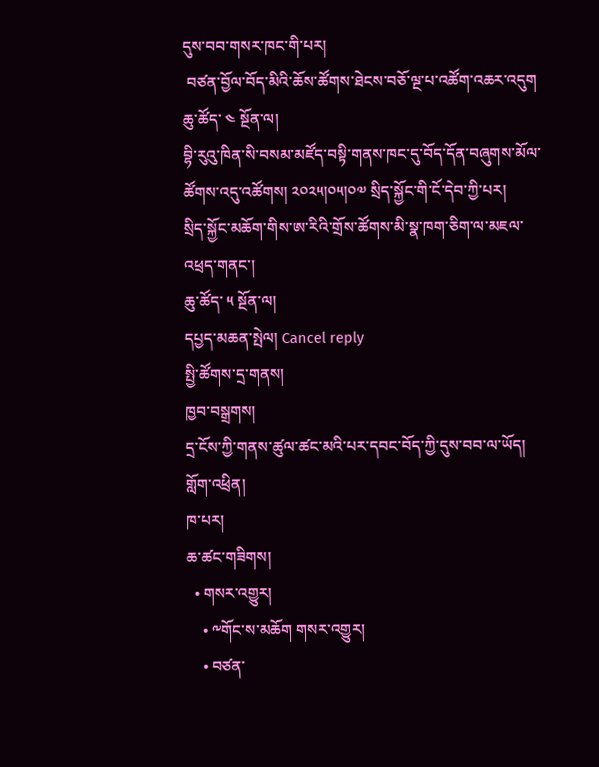དུས་བབ་གསར་ཁང་གི་པར།
 བཙན་བྱོལ་བོད་མིའི་ཆོས་ཚོགས་ཐེངས་བཅོ་ལྔ་པ་འཚོག་འཆར་འདུག
ཆུ་ཚོད་ ༤ སྔོན་ལ།
བྷི་རུའུ་ཁིན་སི་བསམ་མཛོད་བསྟི་གནས་ཁང་དུ་བོད་དོན་བཞུགས་མོལ་ཚོགས་འདུ་འཚོགས། ༢༠༢༥།༠༥།༠༧ སྲིད་སྐྱོང་གི་ངོ་དེབ་ཀྱི་པར།
སྲིད་སྐྱོང་མཆོག་གིས་ཨ་རིའི་གྲོས་ཚོགས་མི་སྣ་ཁག་ཅིག་ལ་མཇལ་འཕྲད་གནང་།
ཆུ་ཚོད་ ༥ སྔོན་ལ།
དཔྱད་མཆན་སྤེལ། Cancel reply
སྤྱི་ཚོགས་དྲ་གནས།
ཁྱབ་བསྒྲགས།
དྲ་ངོས་ཀྱི་གནས་ཚུལ་ཚང་མའི་པར་དབང་བོད་ཀྱི་དུས་བབ་ལ་ཡོད།
གློག་འཕྲིན།
ཁ་པར།
ཆ་ཚང་གཟིགས།
  • གསར་འགྱུར།
    • ༸གོང་ས་མཆོག གསར་འགྱུར།
    • བཙན་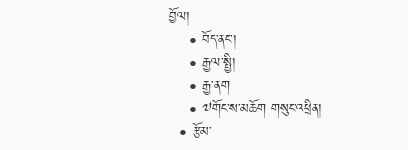བྱོལ།
    • བོད་ནང་།
    • རྒྱལ་སྤྱི།
    • རྒྱ་ནག
    • ༧གོང་ས་མཆོག གསུང་འཕྲིན།
  • རྩོམ་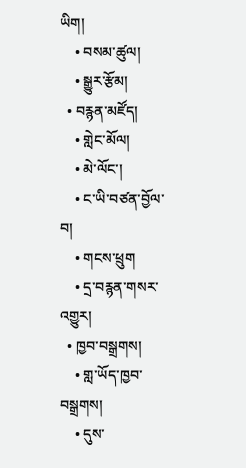ཡིག།
    • བསམ་ཚུལ།
    • སྒྱུར་རྩོམ།
  • བརྙན་མཛོད།
    • གླེང་མོལ།
    • མེ་ལོང་།
    • ང་ཡི་བཙན་བྱོལ་བ།
    • གངས་ཕྲུག
    • དྲ་བརྙན་གསར་འགྱུར།
  • ཁྱབ་བསྒྲགས།
    • གླ་ཡོད་ཁྱབ་བསྒྲགས།
    • དུས་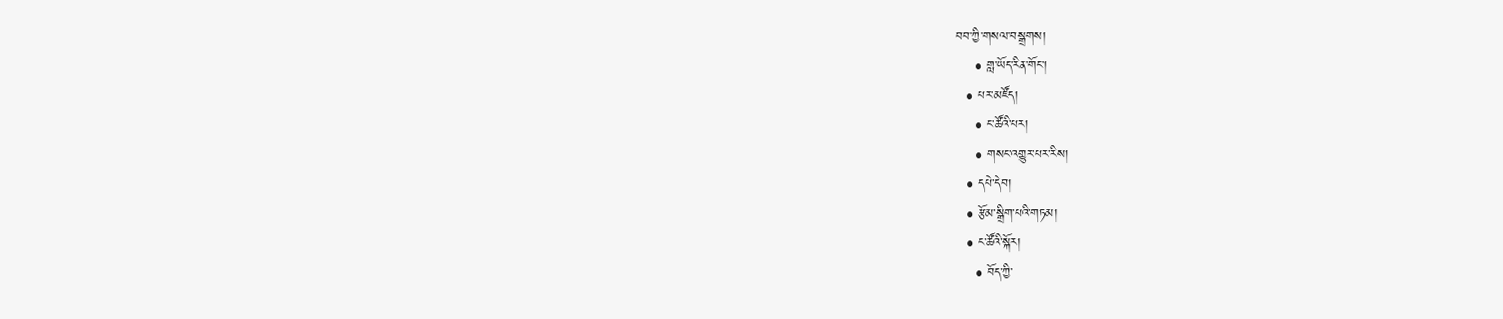བབ་ཀྱི་གསལ་བསྒྲགས།
    • གླ་ཡོད་རིན་གོང་།
  • པར་མཛོད།
    • ང་ཚོའི་པར།
    • གསང་འགྱུར་པར་རིས།
  • དཔེ་དེབ།
  • རྩོམ་སྒྲིག་པའི་གཏམ།
  • ང་ཚོའི་སྐོར།
    • བོད་ཀྱི་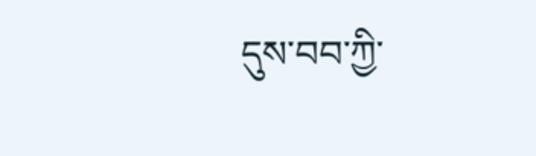དུས་བབ་ཀྱི་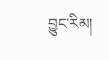བྱུང་རིམ།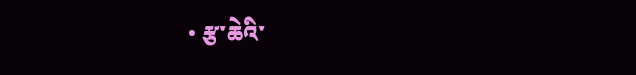• རྩ་ཆེའི་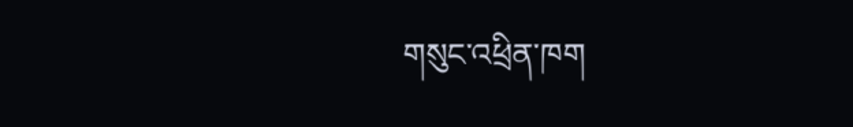གསུང་འཕྲིན་ཁག